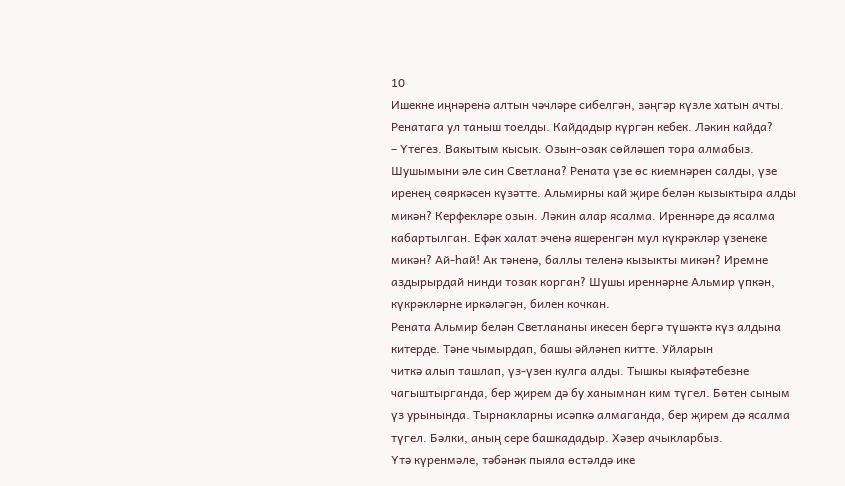10
Ишекне иңнәренә алтын чәчләре сибелгән, зәңгәр күзле хатын ачты. Ренатага ул таныш тоелды. Кайдадыр күргән кебек. Ләкин кайда?
– Үтегез. Вакытым кысык. Озын-озак сөйләшеп тора алмабыз.
Шушымыни әле син Светлана? Рената үзе өс киемнәрен салды, үзе иренең сөяркәсен күзәтте. Альмирны кай җире белән кызыктыра алды микән? Керфекләре озын. Ләкин алар ясалма. Иреннәре дә ясалма кабартылган. Ефәк халат эченә яшеренгән мул күкрәкләр үзенеке микән? Ай-һай! Ак тәненә, баллы теленә кызыкты микән? Иремне аздырырдай нинди тозак корган? Шушы иреннәрне Альмир үпкән, күкрәкләрне иркәләгән, билен кочкан.
Рената Альмир белән Светлананы икесен бергә түшәктә күз алдына китерде. Тәне чымырдап, башы әйләнеп китте. Уйларын
читкә алып ташлап, үз-үзен кулга алды. Тышкы кыяфәтебезне чагыштырганда, бер җирем дә бу ханымнан ким түгел. Бөтен сыным үз урынында. Тырнакларны исәпкә алмаганда, бер җирем дә ясалма түгел. Бәлки, аның сере башкададыр. Хәзер ачыкларбыз.
Үтә күренмәле, тәбәнәк пыяла өстәлдә ике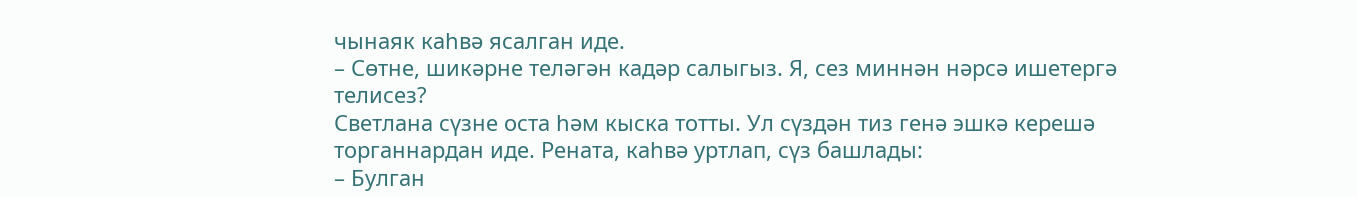чынаяк каһвә ясалган иде.
– Сөтне, шикәрне теләгән кадәр салыгыз. Я, сез миннән нәрсә ишетергә телисез?
Светлана сүзне оста һәм кыска тотты. Ул сүздән тиз генә эшкә керешә торганнардан иде. Рената, каһвә уртлап, сүз башлады:
– Булган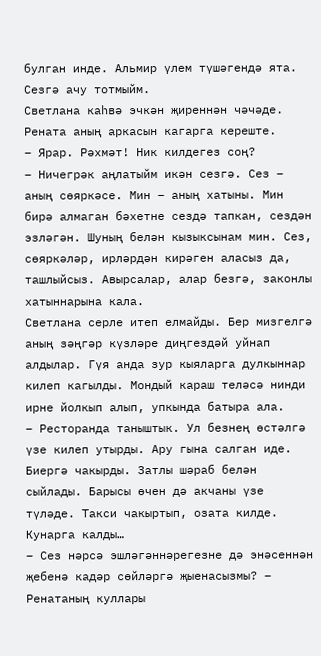булган инде. Альмир үлем түшәгендә ята. Сезгә ачу тотмыйм.
Светлана каһвә эчкән җиреннән чәчәде. Рената аның аркасын кагарга кереште.
– Ярар. Рәхмәт! Ник килдегез соң?
– Ничегрәк аңлатыйм икән сезгә. Сез – аның сөяркәсе. Мин – аның хатыны. Мин бирә алмаган бәхетне сездә тапкан, сездән эзләгән. Шуның белән кызыксынам мин. Сез, сөяркәләр, ирләрдән кирәген аласыз да, ташлыйсыз. Авырсалар, алар безгә, законлы хатыннарына кала.
Светлана серле итеп елмайды. Бер мизгелгә аның зәңгәр күзләре диңгездәй уйнап алдылар. Гүя анда зур кыяларга дулкыннар килеп кагылды. Мондый караш теләсә нинди ирне йолкып алып, упкында батыра ала.
– Ресторанда таныштык. Ул безнең өстәлгә үзе килеп утырды. Ару гына салган иде. Биергә чакырды. Затлы шәраб белән сыйлады. Барысы өчен дә акчаны үзе түләде. Такси чакыртып, озата килде. Кунарга калды…
– Сез нәрсә эшләгәннәрегезне дә энәсеннән җебенә кадәр сөйләргә җыенасызмы? – Ренатаның куллары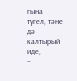гына түгел, тәне дә калтырый иде,
–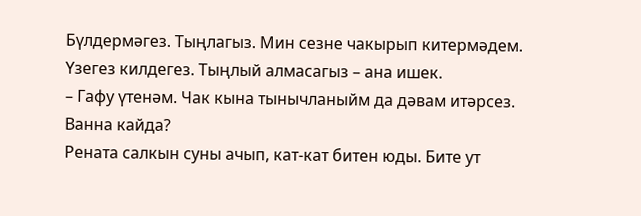Бүлдермәгез. Тыңлагыз. Мин сезне чакырып китермәдем. Үзегез килдегез. Тыңлый алмасагыз – ана ишек.
– Гафу үтенәм. Чак кына тынычланыйм да дәвам итәрсез. Ванна кайда?
Рената салкын суны ачып, кат-кат битен юды. Бите ут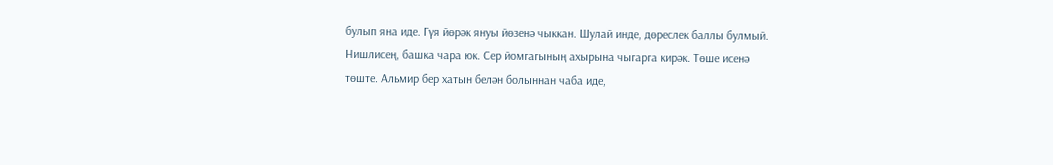булып яна иде. Гүя йөрәк януы йөзенә чыккан. Шулай инде, дөреслек баллы булмый. Нишлисең, башка чара юк. Сер йомгагының ахырына чыгарга кирәк. Төше исенә төште. Альмир бер хатын белән болыннан чаба иде,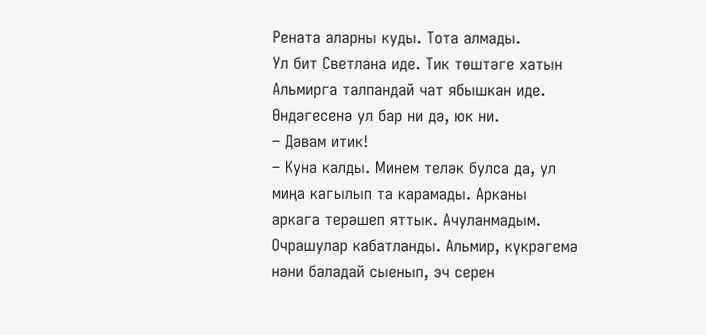Рената аларны куды. Тота алмады.
Ул бит Светлана иде. Тик төштәге хатын Альмирга талпандай чат ябышкан иде. Өндәгесенә ул бар ни дә, юк ни.
– Дәвам итик!
– Куна калды. Минем теләк булса да, ул миңа кагылып та карамады. Арканы аркага терәшеп яттык. Ачуланмадым. Очрашулар кабатланды. Альмир, күкрәгемә нәни баладай сыенып, эч серен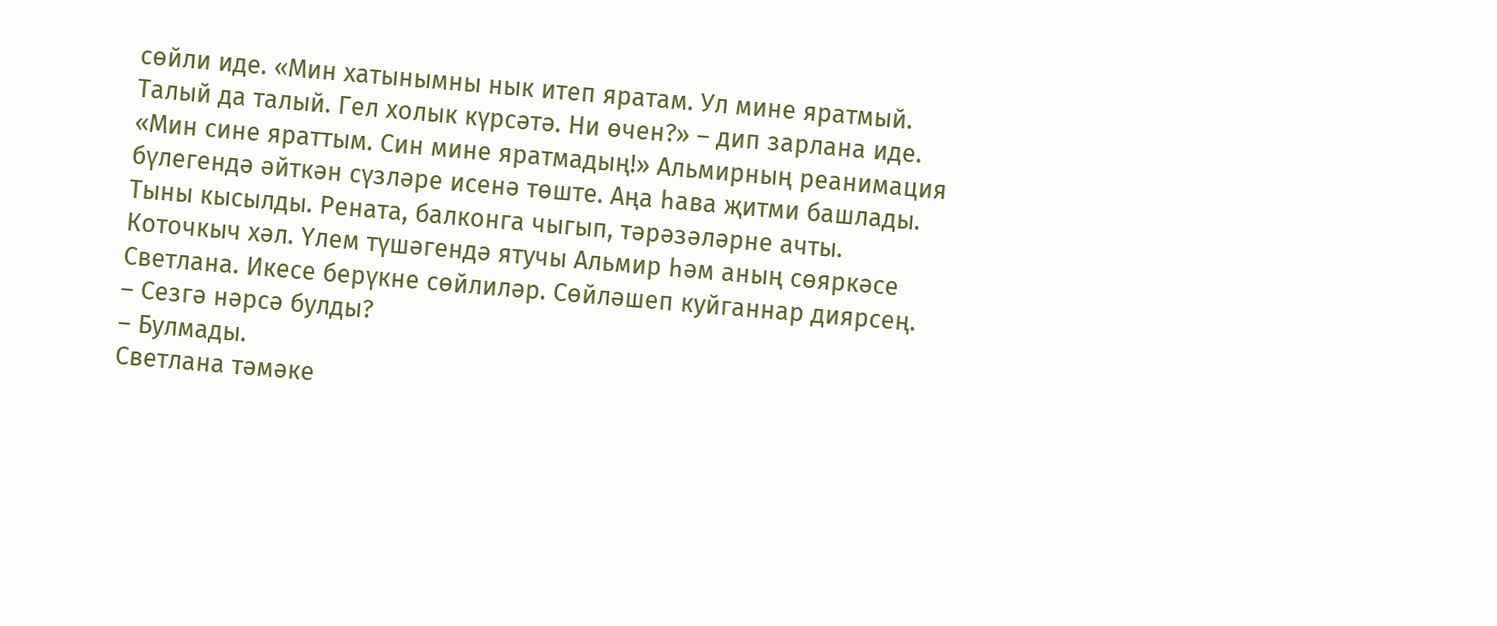сөйли иде. «Мин хатынымны нык итеп яратам. Ул мине яратмый. Талый да талый. Гел холык күрсәтә. Ни өчен?» – дип зарлана иде.
«Мин сине яраттым. Син мине яратмадың!» Альмирның реанимация бүлегендә әйткән сүзләре исенә төште. Аңа һава җитми башлады. Тыны кысылды. Рената, балконга чыгып, тәрәзәләрне ачты. Коточкыч хәл. Үлем түшәгендә ятучы Альмир һәм аның сөяркәсе Светлана. Икесе берүкне сөйлиләр. Сөйләшеп куйганнар диярсең.
– Сезгә нәрсә булды?
– Булмады.
Светлана тәмәке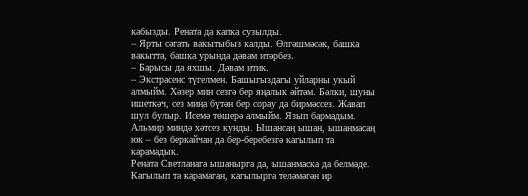кабызды. Рената да капка сузылды.
– Ярты сәгать вакытыбыз калды. Өлгәшмәсәк, башка вакытта, башка урында дәвам итәрбез.
– Барысы да яхшы. Дәвам итик.
– Экстрасенс түгелмен. Башыгыздагы уйларны укый алмыйм. Хәзер мин сезгә бер яңалык әйтәм. Бәлки, шуны ишеткәч, сез миңа бүтән бер сорау да бирмәссез. Жавап шул булыр. Исемә төшерә алмыйм. Язып бармадым. Альмир миндә хәтсез кунды. Ышансаң ышан, ышанмасаң юк – без беркайчан да бер-беребезгә кагылып та карамадык.
Рената Светланага ышанырга да, ышанмаска да белмәде. Кагылып та карамаган, кагылырга теләмәгән ир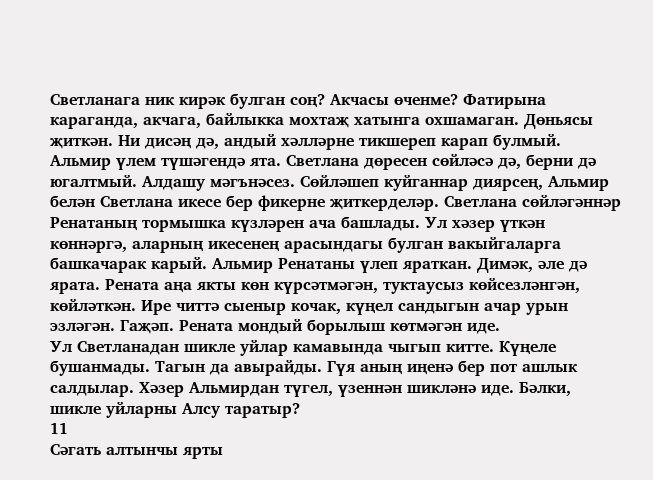Светланага ник кирәк булган соң? Акчасы өченме? Фатирына караганда, акчага, байлыкка мохтаҗ хатынга охшамаган. Дөньясы җиткән. Ни дисәң дә, андый хәлләрне тикшереп карап булмый. Альмир үлем түшәгендә ята. Светлана дөресен сөйләсә дә, берни дә югалтмый. Алдашу мәгънәсез. Сөйләшеп куйганнар диярсең, Альмир белән Светлана икесе бер фикерне җиткерделәр. Светлана сөйләгәннәр Ренатаның тормышка күзләрен ача башлады. Ул хәзер үткән көннәргә, аларның икесенең арасындагы булган вакыйгаларга башкачарак карый. Альмир Ренатаны үлеп яраткан. Димәк, әле дә ярата. Рената аңа якты көн күрсәтмәгән, туктаусыз көйсезләнгән, көйләткән. Ире читтә сыеныр кочак, күңел сандыгын ачар урын эзләгән. Гаҗәп. Рената мондый борылыш көтмәгән иде.
Ул Светланадан шикле уйлар камавында чыгып китте. Күңеле бушанмады. Тагын да авырайды. Гүя аның иңенә бер пот ашлык салдылар. Хәзер Альмирдан түгел, үзеннән шикләнә иде. Бәлки, шикле уйларны Алсу таратыр?
11
Сәгать алтынчы ярты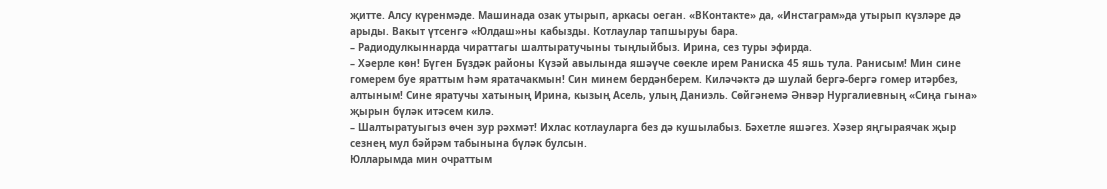җитте. Алсу күренмәде. Машинада озак утырып, аркасы оеган. «ВКонтакте» да, «Инстаграм»да утырып күзләре дә арыды. Вакыт үтсенгә «Юлдаш»ны кабызды. Котлаулар тапшыруы бара.
– Радиодулкыннарда чираттагы шалтыратучыны тыңлыйбыз. Ирина, сез туры эфирда.
– Хәерле көн! Бүген Бүздәк районы Күзәй авылында яшәүче сөекле ирем Раниска 45 яшь тула. Ранисым! Мин сине гомерем буе яраттым һәм яратачакмын! Син минем бердәнберем. Киләчәктә дә шулай бергә-бергә гомер итәрбез, алтыным! Сине яратучы хатының Ирина, кызың Асель, улың Даниэль. Сөйгәнемә Әнвәр Нургалиевның «Сиңа гына» җырын бүләк итәсем килә.
– Шалтыратуыгыз өчен зур рәхмәт! Ихлас котлауларга без дә кушылабыз. Бәхетле яшәгез. Хәзер яңгыраячак җыр сезнең мул бәйрәм табынына бүләк булсын.
Юлларымда мин очраттым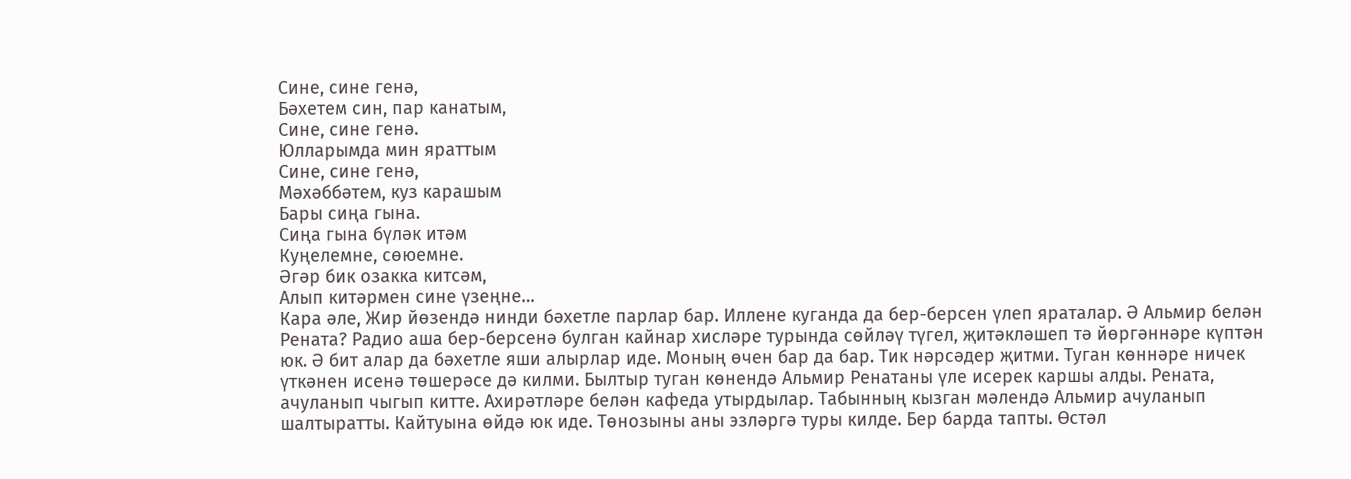Сине, сине генә,
Бәхетем син, пар канатым,
Сине, сине генә.
Юлларымда мин яраттым
Сине, сине генә,
Мәхәббәтем, куз карашым
Бары сиңа гына.
Сиңа гына бүләк итәм
Куңелемне, сөюемне.
Әгәр бик озакка китсәм,
Алып китәрмен сине үзеңне…
Кара әле, Жир йөзендә нинди бәхетле парлар бар. Иллене куганда да бер-берсен үлеп яраталар. Ә Альмир белән Рената? Радио аша бер-берсенә булган кайнар хисләре турында сөйләү түгел, җитәкләшеп тә йөргәннәре күптән юк. Ә бит алар да бәхетле яши алырлар иде. Моның өчен бар да бар. Тик нәрсәдер җитми. Туган көннәре ничек үткәнен исенә төшерәсе дә килми. Былтыр туган көнендә Альмир Ренатаны үле исерек каршы алды. Рената, ачуланып чыгып китте. Ахирәтләре белән кафеда утырдылар. Табынның кызган мәлендә Альмир ачуланып шалтыратты. Кайтуына өйдә юк иде. Төнозыны аны эзләргә туры килде. Бер барда тапты. Өстәл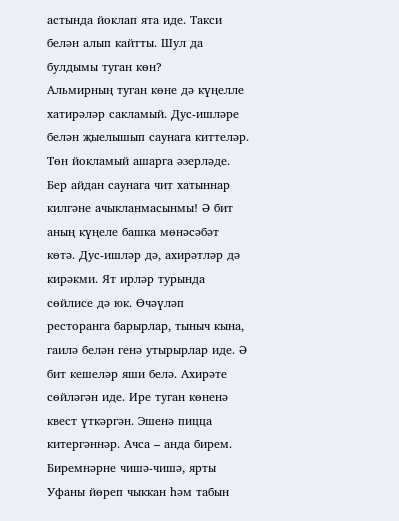астында йоклап ята иде. Такси белән алып кайтты. Шул да булдымы туган көн?
Альмирның туган көне дә күңелле хатирәләр сакламый. Дус-ишләре белән җыелышып саунага киттеләр. Төн йокламый ашарга әзерләде. Бер айдан саунага чит хатыннар килгәне ачыкланмасынмы! Ә бит аның күңеле башка мөнәсәбәт көтә. Дус-ишләр дә, ахирәтләр дә кирәкми. Ят ирләр турында сөйлисе дә юк. Өчәүләп ресторанга барырлар, тыныч кына, гаилә белән генә утырырлар иде. Ә бит кешеләр яши белә. Ахирәте сөйләгән иде. Ире туган көненә квест үткәргән. Эшенә пицца китергәннәр. Ачса – анда бирем. Биремнәрне чишә-чишә, ярты Уфаны йөреп чыккан һәм табын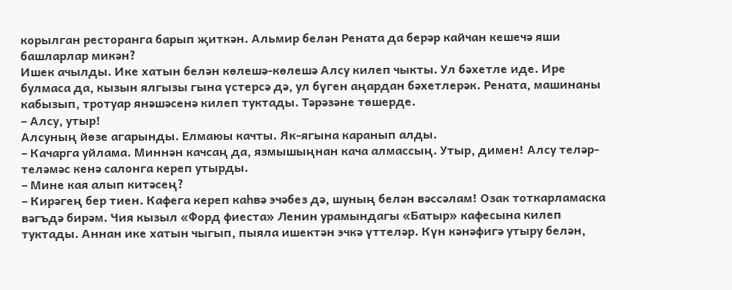корылган ресторанга барып җиткән. Альмир белән Рената да берәр кайчан кешечә яши башларлар микән?
Ишек ачылды. Ике хатын белән көлешә-көлешә Алсу килеп чыкты. Ул бәхетле иде. Ире булмаса да, кызын ялгызы гына үстерсә дә, ул бүген аңардан бәхетлерәк. Рената, машинаны кабызып, тротуар янәшәсенә килеп туктады. Тәрәзәне төшерде.
– Алсу, утыр!
Алсуның йөзе агарынды. Елмаюы качты. Як-ягына каранып алды.
– Качарга уйлама. Миннән качсаң да, язмышыңнан кача алмассың. Утыр, димен! Алсу теләр-теләмәс кенә салонга кереп утырды.
– Мине кая алып китәсең?
– Кирәгең бер тиен. Кафега кереп каһвә эчәбез дә, шуның белән вәссәлам! Озак тоткарламаска вәгъдә бирәм. Чия кызыл «Форд фиеста» Ленин урамындагы «Батыр» кафесына килеп туктады. Аннан ике хатын чыгып, пыяла ишектән эчкә үттеләр. Күн кәнәфигә утыру белән,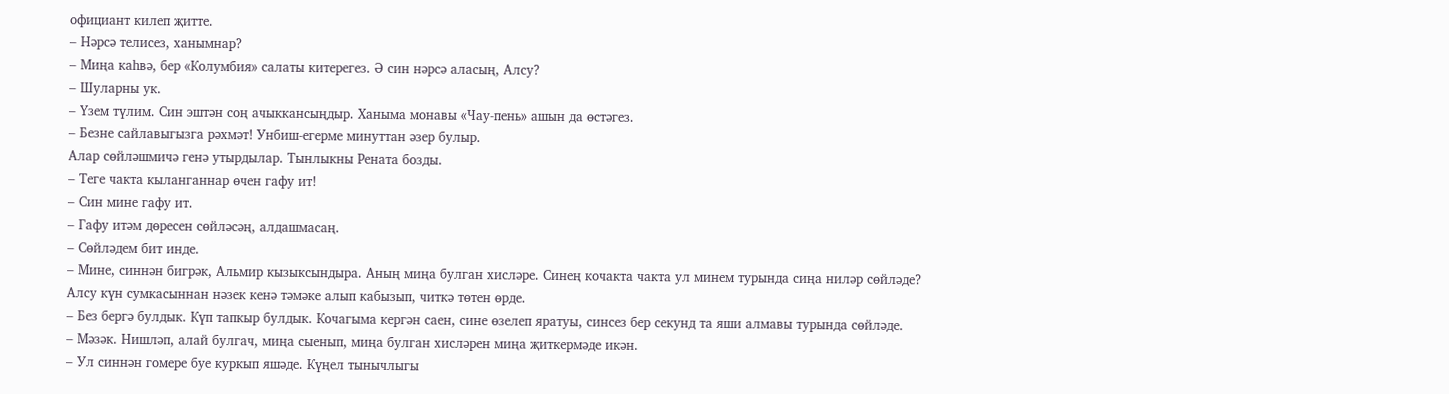официант килеп җитте.
– Нәрсә телисез, ханымнар?
– Миңа каһвә, бер «Колумбия» салаты китерегез. Ә син нәрсә аласың, Алсу?
– Шуларны ук.
– Үзем түлим. Син эштән соң ачыккансыңдыр. Ханыма монавы «Чау-пень» ашын да өстәгез.
– Безне сайлавыгызга рәхмәт! Унбиш-егерме минуттан әзер булыр.
Алар сөйләшмичә генә утырдылар. Тынлыкны Рената бозды.
– Теге чакта кыланганнар өчен гафу ит!
– Син мине гафу ит.
– Гафу итәм дөресен сөйләсәң, алдашмасаң.
– Сөйләдем бит инде.
– Мине, синнән бигрәк, Альмир кызыксындыра. Аның миңа булган хисләре. Синең кочакта чакта ул минем турында сиңа ниләр сөйләде?
Алсу күн сумкасыннан нәзек кенә тәмәке алып кабызып, читкә төтен өрде.
– Без бергә булдык. Күп тапкыр булдык. Кочагыма кергән саен, сине өзелеп яратуы, синсез бер секунд та яши алмавы турында сөйләде.
– Мәзәк. Нишләп, алай булгач, миңа сыенып, миңа булган хисләрен миңа җиткермәде икән.
– Ул синнән гомере буе куркып яшәде. Күңел тынычлыгы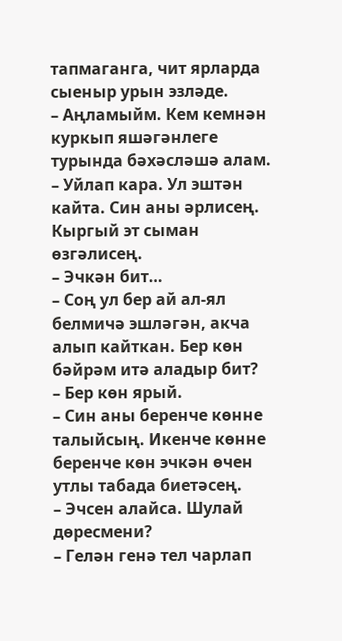тапмаганга, чит ярларда сыеныр урын эзләде.
– Аңламыйм. Кем кемнән куркып яшәгәнлеге турында бәхәсләшә алам.
– Уйлап кара. Ул эштән кайта. Син аны әрлисең. Кыргый эт сыман өзгәлисең.
– Эчкән бит…
– Соң ул бер ай ал-ял белмичә эшләгән, акча алып кайткан. Бер көн бәйрәм итә аладыр бит?
– Бер көн ярый.
– Син аны беренче көнне талыйсың. Икенче көнне беренче көн эчкән өчен утлы табада биетәсең.
– Эчсен алайса. Шулай дөресмени?
– Гелән генә тел чарлап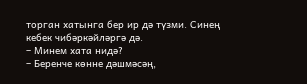торган хатынга бер ир дә түзми. Синең кебек чибәркәйләргә дә.
– Минем хата нидә?
– Беренче көнне дәшмәсәң,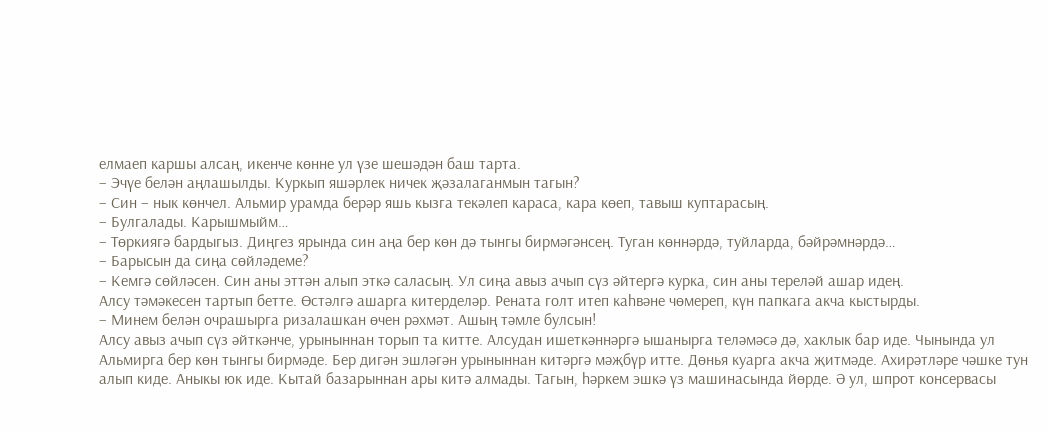елмаеп каршы алсаң, икенче көнне ул үзе шешәдән баш тарта.
– Эчүе белән аңлашылды. Куркып яшәрлек ничек җәзалаганмын тагын?
– Син – нык көнчел. Альмир урамда берәр яшь кызга текәлеп караса, кара көеп, тавыш куптарасың.
– Булгалады. Карышмыйм…
– Төркиягә бардыгыз. Диңгез ярында син аңа бер көн дә тынгы бирмәгәнсең. Туган көннәрдә, туйларда, бәйрәмнәрдә…
– Барысын да сиңа сөйләдеме?
– Кемгә сөйләсен. Син аны эттән алып эткә саласың. Ул сиңа авыз ачып сүз әйтергә курка, син аны тереләй ашар идең.
Алсу тәмәкесен тартып бетте. Өстәлгә ашарга китерделәр. Рената голт итеп каһвәне чөмереп, күн папкага акча кыстырды.
– Минем белән очрашырга ризалашкан өчен рәхмәт. Ашың тәмле булсын!
Алсу авыз ачып сүз әйткәнче, урыныннан торып та китте. Алсудан ишеткәннәргә ышанырга теләмәсә дә, хаклык бар иде. Чынында ул Альмирга бер көн тынгы бирмәде. Бер дигән эшләгән урыныннан китәргә мәҗбүр итте. Дөнья куарга акча җитмәде. Ахирәтләре чәшке тун алып киде. Аныкы юк иде. Кытай базарыннан ары китә алмады. Тагын, һәркем эшкә үз машинасында йөрде. Ә ул, шпрот консервасы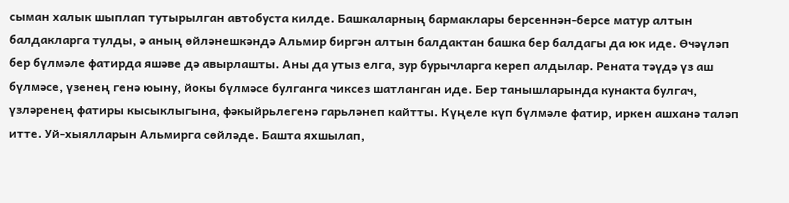сыман халык шыплап тутырылган автобуста килде. Башкаларның бармаклары берсеннән-берсе матур алтын балдакларга тулды, ә аның өйләнешкәндә Альмир биргән алтын балдактан башка бер балдагы да юк иде. Өчәүләп бер бүлмәле фатирда яшәве дә авырлашты. Аны да утыз елга, зур бурычларга кереп алдылар. Рената тәүдә үз аш бүлмәсе, үзенең генә юыну, йокы бүлмәсе булганга чиксез шатланган иде. Бер танышларында кунакта булгач, үзләренең фатиры кысыклыгына, фәкыйрьлегенә гарьләнеп кайтты. Күңеле күп бүлмәле фатир, иркен ашханә таләп итте. Уй-хыялларын Альмирга сөйләде. Башта яхшылап,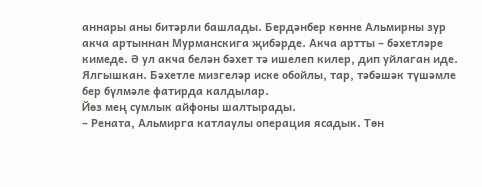аннары аны битәрли башлады. Бердәнбер көнне Альмирны зур акча артыннан Мурманскига җибәрде. Акча артты – бәхетләре кимеде. Ә ул акча белән бәхет тә ишелеп килер, дип уйлаган иде. Ялгышкан. Бәхетле мизгеләр иске обойлы, тар, тәбәшәк түшәмле бер бүлмәле фатирда калдылар.
Йөз мең сумлык айфоны шалтырады.
– Рената, Альмирга катлаулы операция ясадык. Төн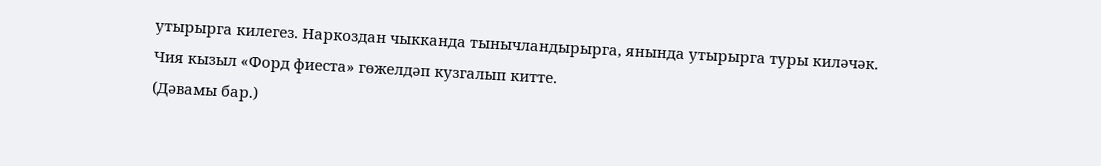утырырга килегез. Наркоздан чыкканда тынычландырырга, янында утырырга туры киләчәк.
Чия кызыл «Форд фиеста» гөжелдәп кузгалып китте.
(Дәвамы бар.)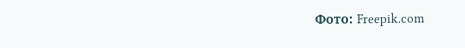Фото: Freepik.com